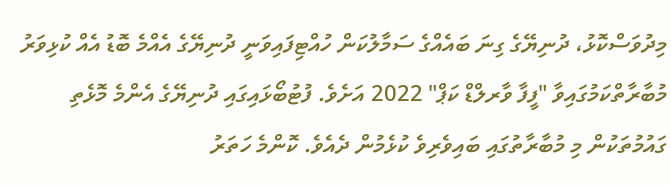މިދުވަސްކޮޅު، ދުނިޔޭގެ ގިނަ ބައެއްގެ ސަމާލުކަން ހުއްޓިފައިވަނީ ދުނިޔޭގެ އެއްމެ ބޮޑު އެއް ކުޅިވަރު މުބާރާތްކަމުގައިވާ "ފީފާ ވާރލްޑް ކަޕް" 2022 އަށެވެ. ފުޓުބޯޅައިގައި ދުނިޔޭގެ އެންމެ މޮޅެތި ގައުމުތަކުން މި މުބާރާތުގައި ބައިވެރިވެ ކުޅެމުން ދެއެވެ. ކޮންމެ ހަތަރު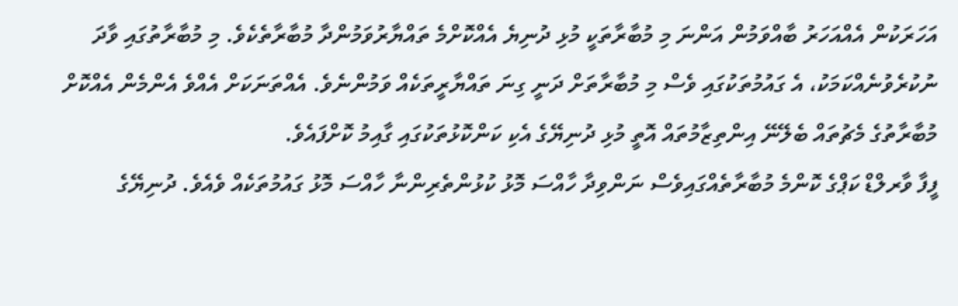އަހަރަކުން އެއްއަހަރު ބާއްވަމުން އަންނަ މި މުބާރާތަކީ މުޅި ދުނިޔެ އެއްކޮށްމެ ތައްޔާރުވަމުންދާ މުބާރާތެކެވެ. މި މުބާރާތުގައި ވާދަ ނުކުރެވުނެއްކަމަކު، އެ ގައުމުތަކުގައި ވެސް މި މުބާރާތަށް ދަނީ ގިނަ ތައްޔާރީތަކެއް ވަމުންނެވެ. އެއްތަނަކަށް އެއްވެ އެންމެން އެއްކޮށް މުބާރާތުގެ މެޗުތައް ބެލޭނޭ އިންތިޒާމުތައް އޮތީ މުޅި ދުނިޔޭގެ އެކި ކަންކޮޅުތަކުގައި ގާއިމު ކޮށްފައެވެ.
ފީފާ ވާރލްޑް ކަޕްގެ ކޮންމެ މުބާރާތެއްގައިވެސް ނަންވިދާ ހާއްސަ މޮޅު ކުޅުންތެރިންނާ ހާއްސަ މޮޅު ގައުމުތަކެއް ވެއެވެ. ދުނިޔޭގެ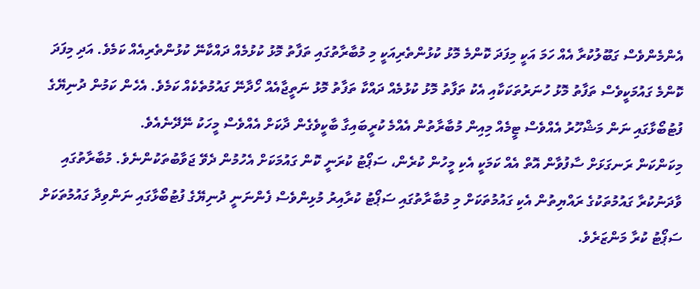އެންމެންވެސް ގަބޫލުކުރާ އެއް ހަމަ އަކީ މިފަދަ ކޮންމެ މޮޅު ކުޅުންތެރިއަކީ މި މުބާރާތުގައި ތަފާތު މޮޅު ކުޅުމެއް ދައްކާނޭ ކުޅުންތެރިއެއް ކަމެވެ. އަދި މިފަދަ ކޮންމެ ގައުމަކީވެސް ތަފާތު މޮޅު ހުނަރުތަކަކާއި އެކު ތަފާތު މޮޅު ކުޅުމެއް ދައްކާ ތަފާތު މޮޅު ނަތީޖާއެއް ހޯދާނޭ ގައުމުތެކެއް ކަމެވެ. އެހެން ކަމުން ދުނިޔޭގެ ފުޓުބޯޅާގައި ނަން މަޝްހޫރު އެއްވެސް ޓީމެއް މިއިން މުބާރާތުން އެއްމެ ކުރީބައިގާ ބާކީވެގެން ދާކަށް އެއްވެސް މީހަކު ނޭދޭނެއެވެ.
މިކަންކަން ރަނގަޅަށް ސާފުވާން އޮތް އެއް ކަމަކީ އެކި މީހުން ކުރެން، ސަޕޯޓު ކުރަނީ ކޮން ގައުމަކަށް އެހުމުން ދެވޭ ޖަވާބުތަކުންނެވެ. މުބާރާތުގައި ވާދަނުކުރާ ގައުމުތަކުގެ ރައްޔިތުން އެކި ގައުމުތަކަށް މި މުބާރާތުގައި ސަޕޯޓު ކުރާއިރު މުޅިންވެސް ފެންނަނީ ދުނިޔޭގެ ފުޓުބޯޅާގައި ނަންވިދާ ގައުމުތަކަށް ސަޕޯޓު ކުރާ މަންޒަރެވެ.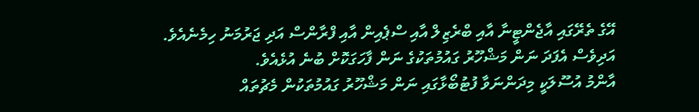އޭގެ ތެރޭގައި އާޖެންޓީނާ އާއި ބްރެޒިލް އާއި ސްޕެއިން އާއި ފްރާންސް އަދި ޖަރުމަނު ހިމެނެއެވެ. އަދިވެސް އެފަދަ ނަން މަޝްހޫރު ގައުމުތަކުގެ ނަން ފާހަގަކޮށް ބުނެ އުޅެއެވެ.
އާންމު އުސޫލަކީ މިދަންނަވާ ފުޓުބޯޅާގައި ނަން މަޝްހޫރު ގައުމުތަކުން މެޗުތައް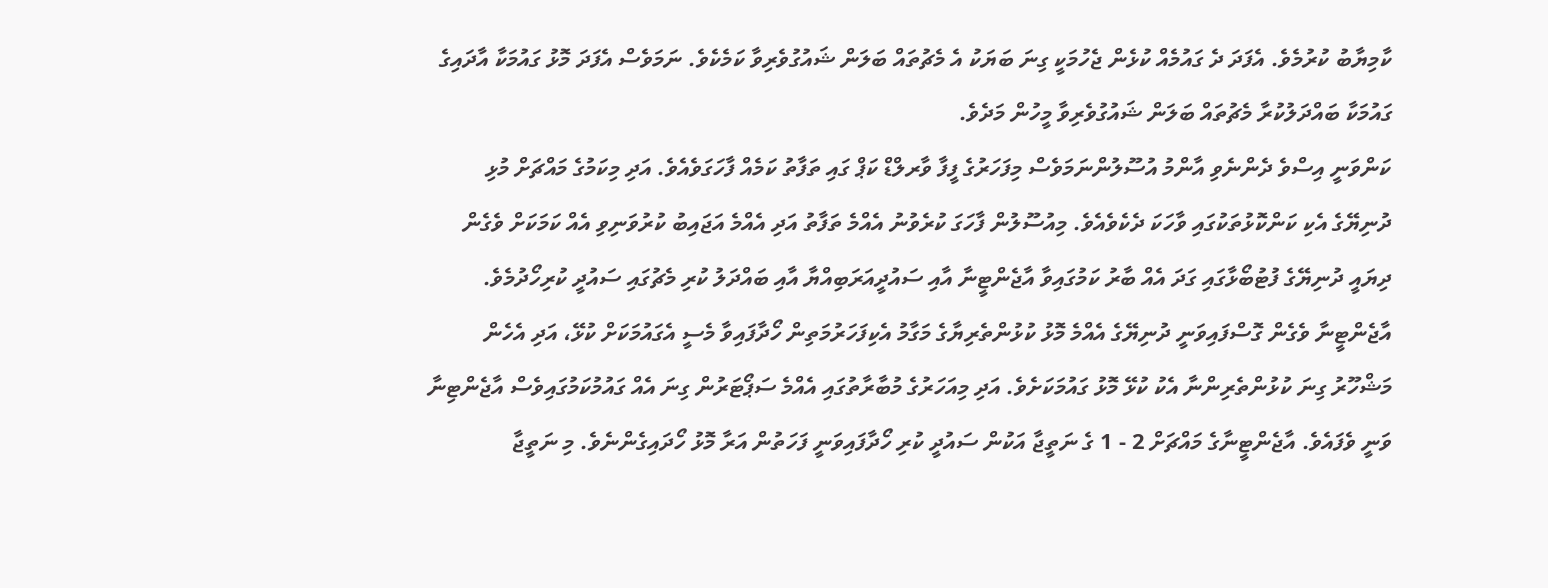ކާމިޔާބު ކުރުމެވެ. އެފަދަ ދެ ގައުމެއް ކުޅެން ޖެހުމަކީ ގިނަ ބަޔަކު އެ މެޗުތައް ބަލަން ޝައުގުވެރިވާ ކަމެކެވެ. ނަމަވެސް އެފަދަ މޮޅު ގައުމަކާ އާދައިގެ ގައުމަކާ ބައްދަލުކުރާ މެޗުތައް ބަލަން ޝައުގުވެރިވާ މީހުން މަދެވެ.
ކަންވަނީ އިސްވެ ދެންނެވި އާންމު އުސޫލުންނަމަވެސް މިފަހަރުގެ ފީފާ ވާރލްޑް ކަޕް ގައި ތަފާތު ކަމެއް ފާހަގަވެއެވެ. އަދި މިކަމުގެ މައްޗަށް މުޅި ދުނިޔޭގެ އެކި ކަންކޮޅުތަކުގައި ވާހަކަ ދެކެވެއެވެ. މިއުސޫލުން ފާހަގަ ކުރެވުނު އެއްމެ ތަފާތު އަދި އެއްމެ އަޖައިބު ކުރުވަނިވި އެއް ކަމަކަށް ވެގެން ދިޔައީ ދުނިޔޭގެ ފުޓުބޯޅާގައި ގަދަ އެއް ބާރު ކަމުގައިވާ އާޖެންޓީނާ އާއި ސައުދީއަރަބިއްޔާ އާއި ބައްދަލު ކުރި މެޗުގައި ސައުދީ ކުރިހޯދުމެވެ. އާޖެންޓީނާ ވެގެން ގޮސްފައިވަނީ ދުނިޔޭގެ އެއްމެ މޮޅު ކުޅުންތެރިޔާގެ މަގާމު އެކިފަހަރުމަތިން ހޯދާފައިވާ މެސީ އެގައުމަކަށް ކުޅޭ، އަދި އެހެން މަޝްހޫރު ގިނަ ކުޅުންތެރިންނާ އެކު ކުޅޭ މޮޅު ގައުމަކަށެވެ. އަދި މިއަހަރުގެ މުބާރާތުގައި އެއްމެ ސަޕޯޓަރުން ގިނަ އެއް ގައުމުކަމުގައިވެސް އާޖެންޓިނާ ވަނީ ވެފައެވެ. އާޖެންޓީނާގެ މައްޗަށް 2 - 1 ގެ ނަތީޖާ އަކުން ސައުދީ ކުރި ހޯދާފައިވަނީ ފަހަތުން އަރާ މޮޅު ހޯދައިގެންނެވެ. މި ނަތީޖާ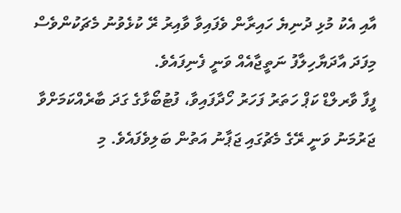އާއި އެކު މުޅި ދުނިޔެ ހައިރާން ވެފައިވާ ވާއިރު ރޭ ކުޅެވުނު މެޗަކުންވެސް މިފަދަ އާދަޔާހިލާފު ނަތީޖާއެއް ވަނީ ފެނިފައެވެ.
ފީފާ ވާރލްޑް ކަޕް ހަތަރު ފަހަރު ހޯދާފައިވާ، ފުޓުބޯޅާގެ ގަދަ ބާރެއްކަމަށްވާ ޖަރުމަނު ވަނީ ރޭގެ މެޗުގައި ޖަޕާނު އަތުން ބަލިވެފައެވެ. މި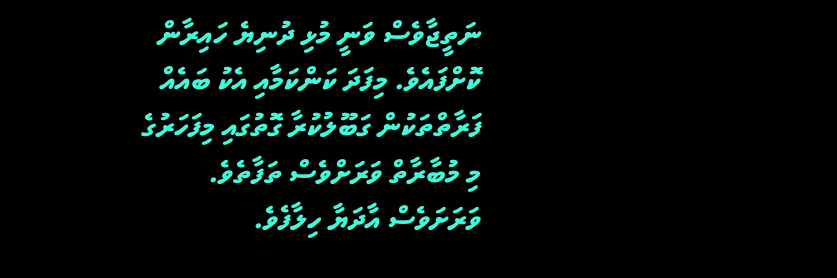ނަތީޖާވެސް ވަނީ މުޅި ދުނިޔެ ހައިރާން ކޮށްފައެވެ. މިފަދަ ކަންކަމާއި އެކު ބައެއް ފަރާތްތަކުން ގަބޫލުކުރާ ގޮތުގައި މިފަހަރުގެ މި މުބާރާތް ވަރަށްވެސް ތަފާތެވެ. ވަރަށަވެސް އާދަޔާ ހިލާފެވެ.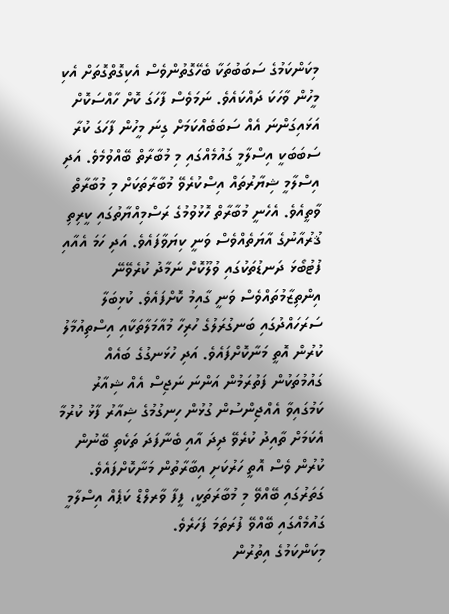މިކަންކަމުގެ ސަބަބުތަކާ ބެހޭގޮތުންވެސް އެކިގޮތްގޮތަށް އެކި މީހުން ވާހަކަ ދައްކައެވެ. ނަމަވެސް ފާހަގަ ކޮށް ހާއްސަކޮށް އަޅައިގަންނަ އެއް ސަބަބެއްކަމަށް ގިނަ މީހުން ފާހަގަ ކުރާ ސަބަބަކީ އިސްލާމީ ގައުމެއްގައި މި މުބާރާތް ބޭއްވުމެވެ. އަދި އިސްލާމީ ޝިޔާރުތައް އިސްކުރެވޭ މުބާރާތަކަށް މި މުބާރާތް ވާތީއެވެ. އެހެނީ މުބާރާތް ހޮޅުވުމުގެ ރަސްމިއްޔާތުގައި ކީރިތި ޤުރުއާނުގެ އާޔަތެއްވެސް ވަނީ ކިޔަވާފައެވެ. އަދި ހަމަ އެއާއި ފުޓުބޯޅަ ދަނޑުތަކުގައި ވުލޫކޮށް ނަމާދު ކުރެވޭނޭ އިންތިޒާމުތައްވެސް ވަނީ ގާއިމު ކޮށްފައެވެ. ކުޅިބަލާ ސަރަހައްދުގައި ބަނގުރަލުގެ ހުރިހާ މުއާމަލާތަކާއި އިސްތިއުމާލު ކުރުން އޮތީ މަނާކޮށްފައެވެ. އަދި ހުޅަނގުގެ ބައެއް ގައުމުތަކުން ފަތުރަމުން އަންނަ ނަޖިސް އެއް ޝިއާރު ކަމުގައިވާ އެއްޖިންސުން ގުޅުން ހިނގުމުގެ ޝިއާރު ފާޅު ކުރުމާ އެކަމަށް ތާއިދު ކުރެވޭ ދިދަ އާއި ބެނާފަދަ ތަކެތި ބޭނުން ކުރުން ވެސް އޮތީ ހަރުކަށި އިބާރާތުން މަނާކޮށްފައެވެ. ގަތަރުގައި ބޭއްވޭ މި މުބާރަތަކީ، ފީފާ ވާރލްޑް ކަޕެއް އިސްލާމީ ގައުމެއްގައި ބޭއްވޭ ފުރަތަމަ ފަހަރެވެ.
މިކަންކަމުގެ އިތުރުން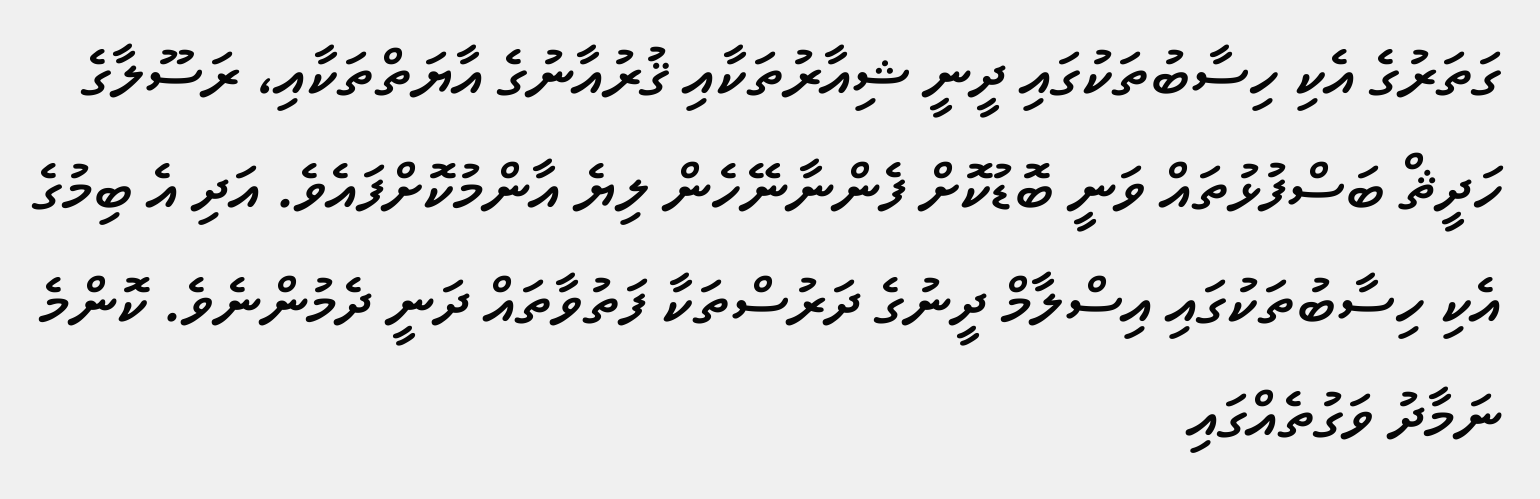ގަތަރުގެ އެކި ހިސާބުތަކުގައި ދީނީ ޝިއާރުތަކާއި ޤުރުއާނުގެ އާޔަތްތަކާއި، ރަސޫލާގެ ހަދީޘް ބަސްފުޅުތައް ވަނީ ބޮޑުކޮށް ފެންނާނޭހެން ލިޔެ އާންމުކޮށްފައެވެ. އަދި އެ ބިމުގެ އެކި ހިސާބުތަކުގައި އިސްލާމް ދީނުގެ ދަރުސްތަކާ ފަތުވާތައް ދަނީ ދެމުންނެވެ. ކޮންމެ ނަމާދު ވަގުތެއްގައި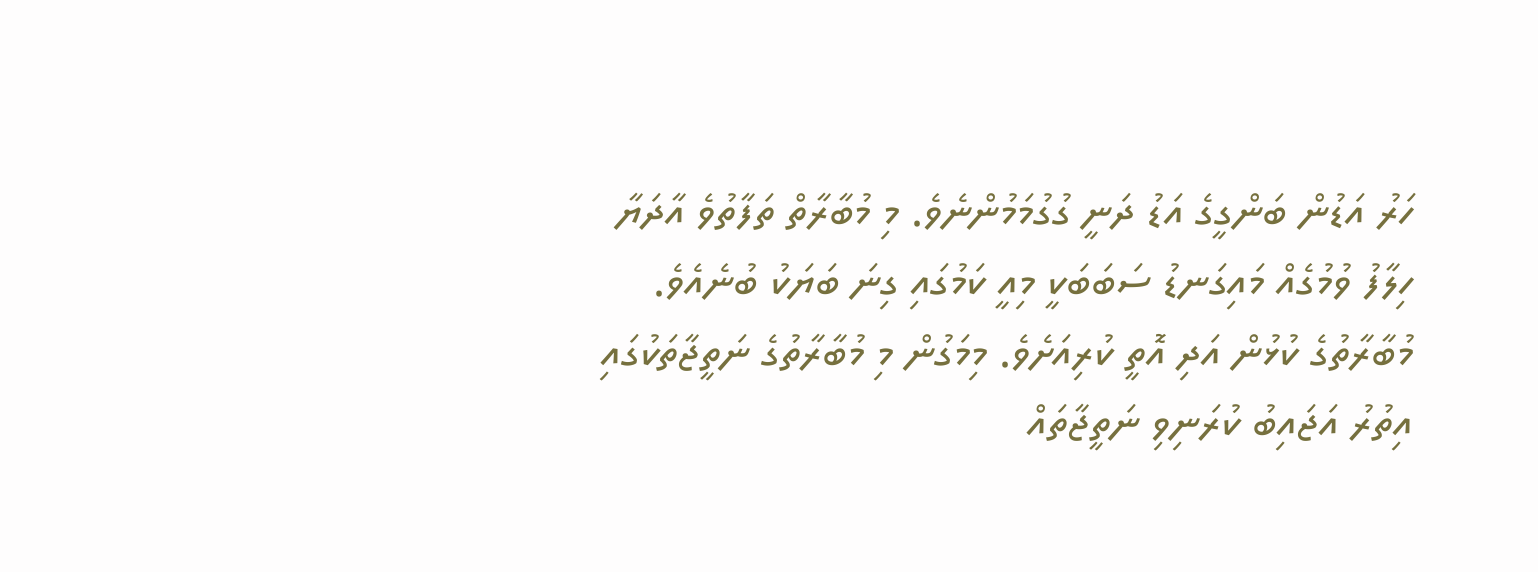ހަރު އަޑުން ބަންގީގެ އަޑު ދަނީ ގުގުމަމުންނެވެ. މި މުބާރާތް ތަފާތުވެ އާދަޔާ ހިލާފު ވުމުގެއް މައިގަނޑު ސަބަބަކީ މިއީ ކަމުގައި ގިނަ ބަޔަކު ބުނެއެވެ.
މުބާރާތުގެ ކުޅުން އަދި އޮތީ ކުރިއަށެވެ. މިމަގުން މި މުބާރާތުގެ ނަތީޖާތަކުގައި އިތުރު އަޖައިބު ކުރަނިވި ނަތީޖާތައް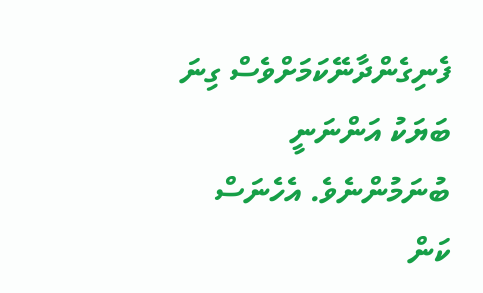ފެނިގެންދާނޭކަމަށްވެސް ގިނަ ބަޔަކު އަންނަނީ ބުނަމުންނެވެ. އެހެނަސް ކަން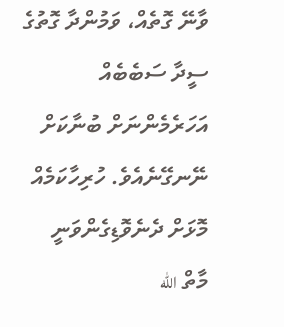ވާނޭ ގޮތެއް، ވަމުންދާ ގޮތުގެ ސީދާ ސަބެބެއް އަހަރެމެންނަށް ބުނާކަށް ނޭނގޭނެއެވެ. ހުރިހާކަމެއް މޮޅަށް ދެނެވޮޑިގެންވަނީ މާތް الله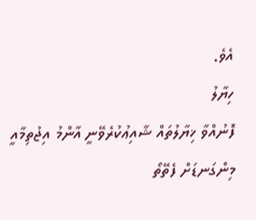އެވެ.
ހިޔާލު
ފޮނުއްވާ ޚިޔާލުތައް ޝާއިޢުކުރެވޭނީ އާންމު އިޖުތިމާއީ މިންގަނޑަށް ފެތޭތޯ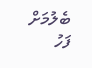ބެލުމަށް ފަހު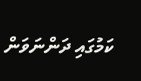ކަމުގައި ދަންނަވަން